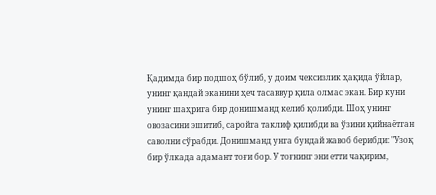Қадимда бир подшоҳ бўлиб, у доим чексизлик ҳақида ўйлар, унинг қандай эканини ҳеч тасаввур қила олмас экан. Бир куни унинг шаҳрига бир донишманд келиб қолибди. Шоҳ унинг овозасини эшитиб, саройга таклиф қилибди ва ўзини қийнаётган саволни сўрабди. Донишманд унга бундай жавоб берибди: "Узоқ бир ўлкада адамант тоғи бор. У тоғнинг эни етти чақирим,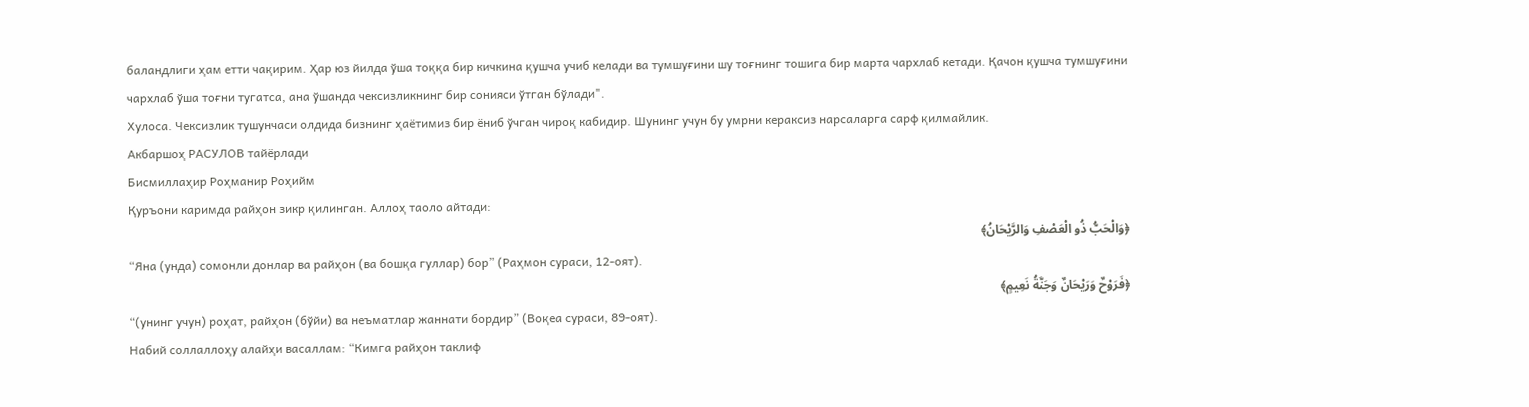баландлиги ҳам етти чақирим. Ҳар юз йилда ўша тоққа бир кичкина қушча учиб келади ва тумшуғини шу тоғнинг тошига бир марта чархлаб кетади. Қачон қушча тумшуғини чархлаб ўша тоғни тугатса, ана ўшанда чексизликнинг бир сонияси ўтган бўлади".
Хулоса. Чексизлик тушунчаси олдида бизнинг ҳаётимиз бир ёниб ўчган чироқ кабидир. Шунинг учун бу умрни кераксиз нарсаларга сарф қилмайлик.
Акбаршоҳ РАСУЛОВ тайёрлади
Бисмиллаҳир Роҳманир Роҳийм
Қуръони каримда райҳон зикр қилинган. Аллоҳ таоло айтади:
﴿وَالْحَبُّ ذُو الْعَصْفِ وَالرَّيْحَانُ﴾
“Яна (унда) сомонли донлар ва райҳон (ва бошқа гуллар) бор” (Раҳмон сураси, 12-оят).
﴿فَرَوْحٌ وَرَيْحَانٌ وَجَنَّةُ نَعِيمٍ﴾
“(унинг учун) роҳат, райҳон (бўйи) ва неъматлар жаннати бордир” (Воқеа сураси, 89-оят).
Набий соллаллоҳу алайҳи васаллам: “Кимга райҳон таклиф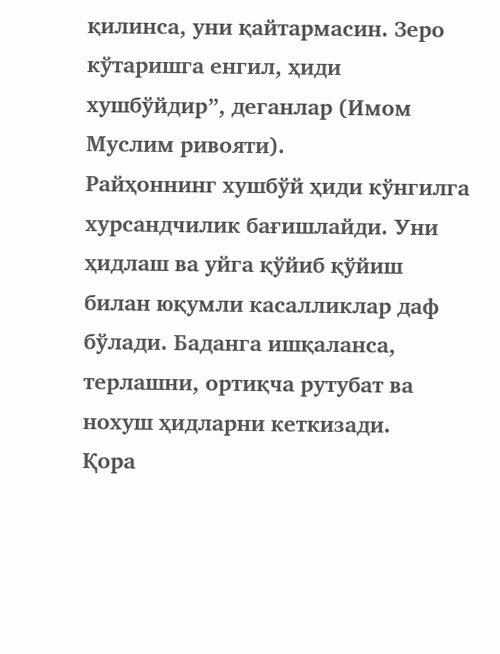қилинса, уни қайтармасин. Зеро кўтаришга енгил, ҳиди хушбўйдир”, деганлар (Имом Муслим ривояти).
Райҳоннинг хушбўй ҳиди кўнгилга хурсандчилик бағишлайди. Уни ҳидлаш ва уйга қўйиб қўйиш билан юқумли касалликлар даф бўлади. Баданга ишқаланса, терлашни, ортиқча рутубат ва нохуш ҳидларни кеткизади.
Қора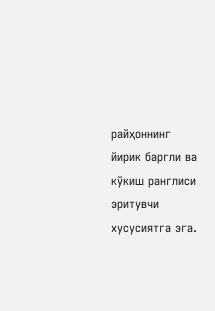райҳоннинг йирик баргли ва кўкиш ранглиси эритувчи хусусиятга эга.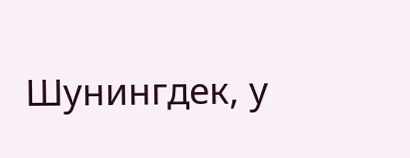Шунингдек, у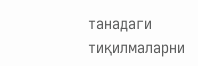танадаги тиқилмаларни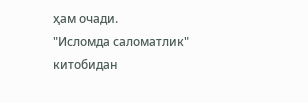ҳам очади.
"Исломда саломатлик" китобидан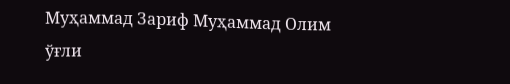Муҳаммад Зариф Муҳаммад Олим ўғли